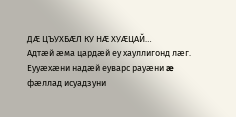ДÆ ЦЪУХБÆЛ КУ НÆ ХУÆЦАЙ…
Адтæй æма цардæй еу хауллигонд лæг. Еууæхæни надæй еуварс рауæни æ фæллад исуадзуни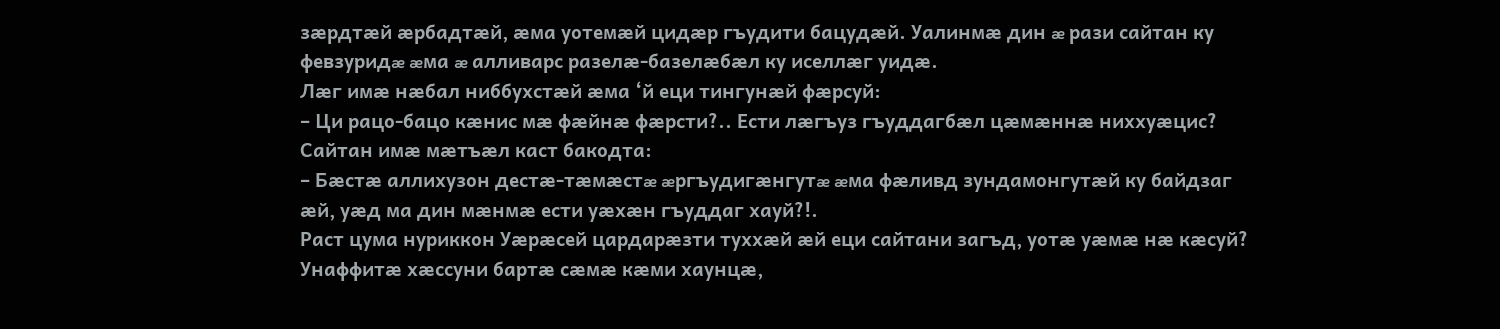зæрдтæй æрбадтæй, æма уотемæй цидæр гъудити бацудæй. Уалинмæ дин æ рази сайтан ку февзуридæ æма æ алливарс разелæ-базелæбæл ку иселлæг уидæ.
Лæг имæ нæбал ниббухстæй æма ‘й еци тингунæй фæрсуй:
– Ци рацо-бацо кæнис мæ фæйнæ фæрсти?.. Ести лæгъуз гъуддагбæл цæмæннæ ниххуæцис?
Сайтан имæ мæтъæл каст бакодта:
– Бæстæ аллихузон дестæ-тæмæстæ æргъудигæнгутæ æма фæливд зундамонгутæй ку байдзаг æй, уæд ма дин мæнмæ ести уæхæн гъуддаг хауй?!.
Раст цума нуриккон Уæрæсей цардарæзти туххæй æй еци сайтани загъд, уотæ уæмæ нæ кæсуй? Унаффитæ хæссуни бартæ сæмæ кæми хаунцæ,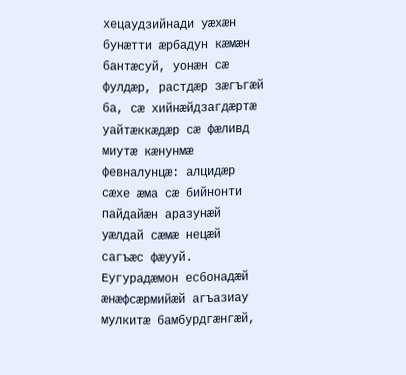хецаудзийнади уæхæн бунæтти æрбадун кæмæн бантæсуй, уонæн сæ фулдæр, растдæр зæгъгæй ба, сæ хийнæйдзагдæртæ уайтæккæдæр сæ фæливд миутæ кæнунмæ февналунцæ: алцидæр сæхе æма сæ бийнонти пайдайæн аразунæй уæлдай сæмæ нецæй сагъæс фæууй. Еугурадæмон есбонадæй æнæфсæрмийæй агъазиау мулкитæ бамбурдгæнгæй,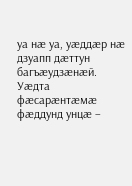уа нæ уа, уæддæр нæ дзуапп дæттун багъæудзæнæй. Уæдта фæсарæнтæмæ фæддунд унцæ –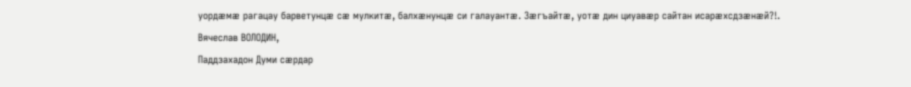уордæмæ рагацау барветунцæ сæ мулкитæ, балхæнунцæ си галауантæ. Зæгъайтæ, уотæ дин циуавæр сайтан исарæхсдзæнæй?!.
Вячеслав ВОЛОДИН,
Паддзахадон Думи сæрдар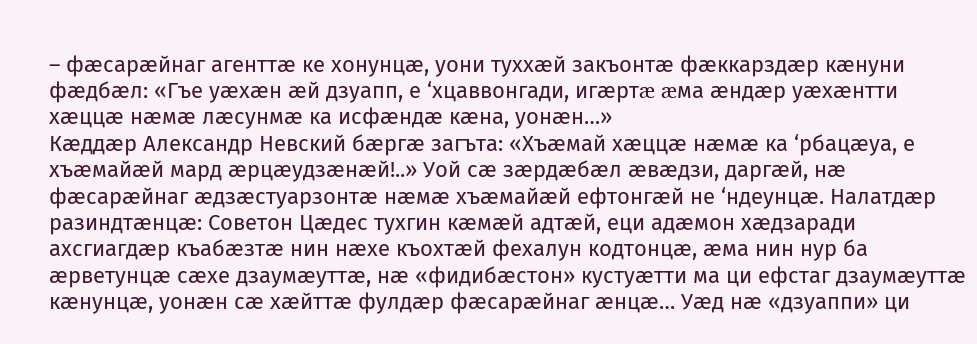– фæсарæйнаг агенттæ ке хонунцæ, уони туххæй закъонтæ фæккарздæр кæнуни фæдбæл: «Гъе уæхæн æй дзуапп, е ‘хцаввонгади, игæртæ æма æндæр уæхæнтти хæццæ нæмæ лæсунмæ ка исфæндæ кæна, уонæн…»
Кæддæр Александр Невский бæргæ загъта: «Хъæмай хæццæ нæмæ ка ‘рбацæуа, е хъæмайæй мард æрцæудзæнæй!..» Уой сæ зæрдæбæл æвæдзи, даргæй, нæ фæсарæйнаг æдзæстуарзонтæ нæмæ хъæмайæй ефтонгæй не ‘ндеунцæ. Налатдæр разиндтæнцæ: Советон Цæдес тухгин кæмæй адтæй, еци адæмон хæдзаради ахсгиагдæр къабæзтæ нин нæхе къохтæй фехалун кодтонцæ, æма нин нур ба æрветунцæ сæхе дзаумæуттæ, нæ «фидибæстон» кустуæтти ма ци ефстаг дзаумæуттæ кæнунцæ, уонæн сæ хæйттæ фулдæр фæсарæйнаг æнцæ… Уæд нæ «дзуаппи» ци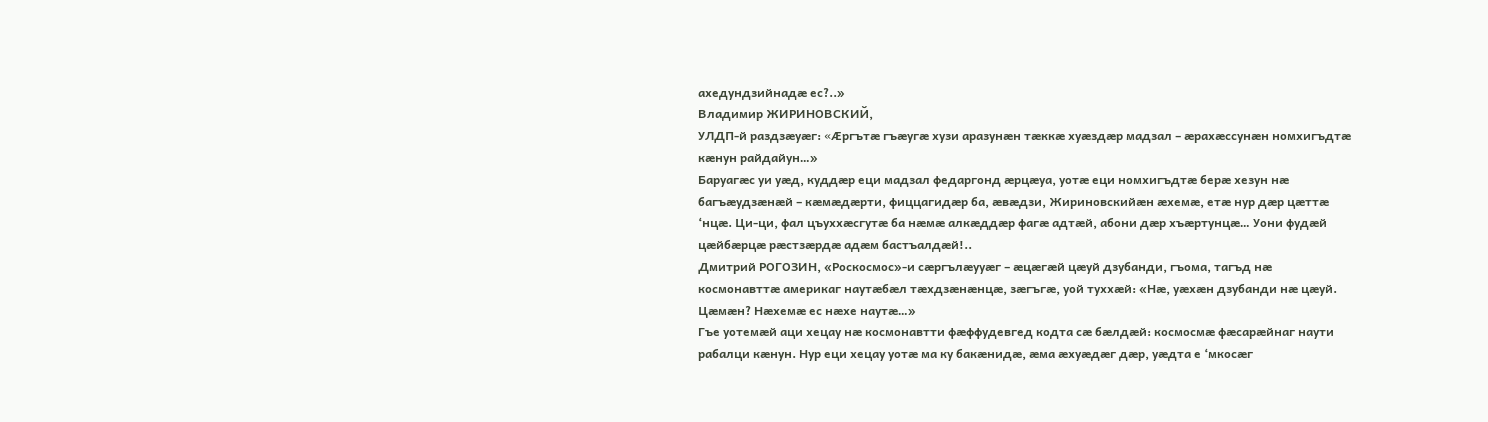ахедундзийнадæ ес?..»
Владимир ЖИРИНОВСКИЙ,
УЛДП-й раздзæуæг: «Æргътæ гъæугæ хузи аразунæн тæккæ хуæздæр мадзал – æрахæссунæн номхигъдтæ кæнун райдайун…»
Баруагæс уи уæд, куддæр еци мадзал федаргонд æрцæуа, уотæ еци номхигъдтæ берæ хезун нæ багъæудзæнæй – кæмæдæрти, фиццагидæр ба, æвæдзи, Жириновскийæн æхемæ, етæ нур дæр цæттæ ‘нцæ. Ци-ци, фал цъуххæсгутæ ба нæмæ алкæддæр фагæ адтæй, абони дæр хъæртунцæ… Уони фудæй цæйбæрцæ рæстзæрдæ адæм бастъалдæй!..
Дмитрий РОГОЗИН, «Роскосмос»-и сæргълæууæг – æцæгæй цæуй дзубанди, гъома, тагъд нæ космонавттæ америкаг наутæбæл тæхдзæнæнцæ, зæгъгæ, уой туххæй: «Нæ, уæхæн дзубанди нæ цæуй. Цæмæн? Нæхемæ ес нæхе наутæ…»
Гъе уотемæй аци хецау нæ космонавтти фæффудевгед кодта сæ бæлдæй: космосмæ фæсарæйнаг наути рабалци кæнун. Нур еци хецау уотæ ма ку бакæнидæ, æма æхуæдæг дæр, уæдта е ‘мкосæг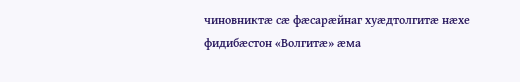чиновниктæ сæ фæсарæйнаг хуæдтолгитæ нæхе фидибæстон «Волгитæ» æма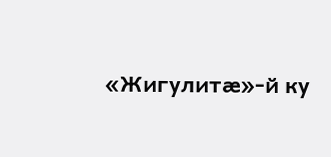«Жигулитæ»-й ку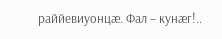раййевиуонцæ. Фал – кунæг!..